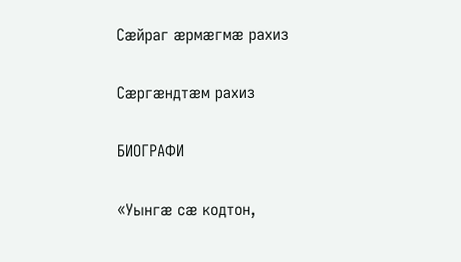Сӕйраг ӕрмӕгмӕ рахиз

Сӕргӕндтӕм рахиз

БИОГРАФИ

«Уынгӕ сӕ кодтон,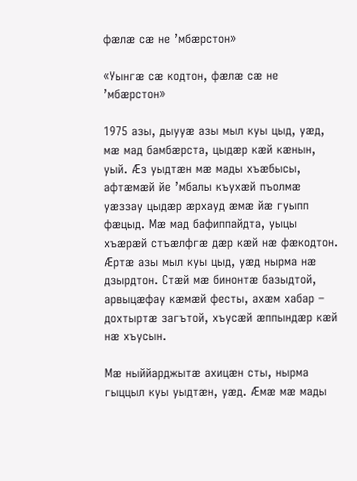фӕлӕ сӕ не ’мбӕрстон»

«Уынгӕ сӕ кодтон, фӕлӕ сӕ не ’мбӕрстон»

1975 азы, дыууӕ азы мыл куы цыд, уӕд, мӕ мад бамбӕрста, цыдӕр кӕй кӕнын, уый. Ӕз уыдтӕн мӕ мады хъӕбысы, афтӕмӕй йе ’мбалы къухӕй пъолмӕ уӕззау цыдӕр ӕрхауд ӕмӕ йӕ гуыпп фӕцыд. Мӕ мад бафиппайдта, уыцы хъӕрӕй стъӕлфгӕ дӕр кӕй нӕ фӕкодтон. Ӕртӕ азы мыл куы цыд, уӕд нырма нӕ дзырдтон. Стӕй мӕ бинонтӕ базыдтой, арвыцӕфау кӕмӕй фесты, ахӕм хабар – дохтыртӕ загътой, хъусӕй ӕппындӕр кӕй нӕ хъусын.

Мӕ ныййарджытӕ ахицӕн сты, нырма гыццыл куы уыдтӕн, уӕд. Ӕмӕ мӕ мады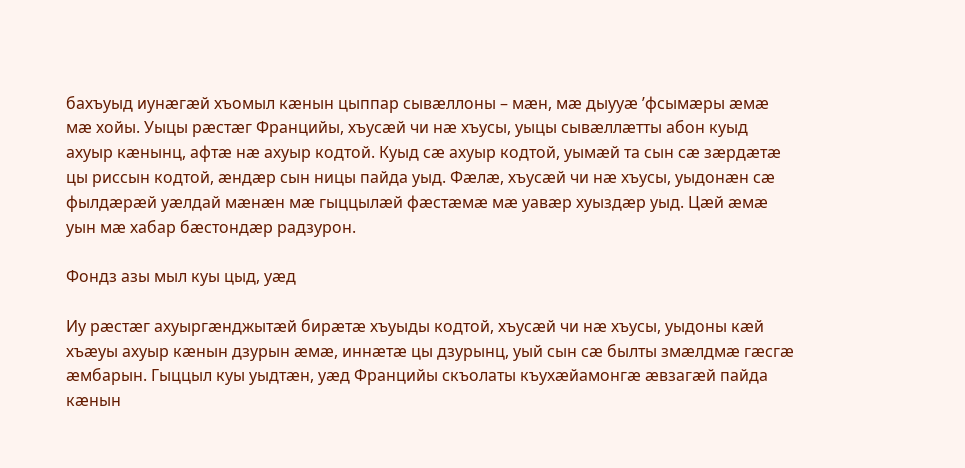бахъуыд иунӕгӕй хъомыл кӕнын цыппар сывӕллоны – мӕн, мӕ дыууӕ ’фсымӕры ӕмӕ мӕ хойы. Уыцы рӕстӕг Францийы, хъусӕй чи нӕ хъусы, уыцы сывӕллӕтты абон куыд ахуыр кӕнынц, афтӕ нӕ ахуыр кодтой. Куыд сӕ ахуыр кодтой, уымӕй та сын сӕ зӕрдӕтӕ цы риссын кодтой, ӕндӕр сын ницы пайда уыд. Фӕлӕ, хъусӕй чи нӕ хъусы, уыдонӕн сӕ фылдӕрӕй уӕлдай мӕнӕн мӕ гыццылӕй фӕстӕмӕ мӕ уавӕр хуыздӕр уыд. Цӕй ӕмӕ уын мӕ хабар бӕстондӕр радзурон.

Фондз азы мыл куы цыд, уӕд

Иу рӕстӕг ахуыргӕнджытӕй бирӕтӕ хъуыды кодтой, хъусӕй чи нӕ хъусы, уыдоны кӕй хъӕуы ахуыр кӕнын дзурын ӕмӕ, иннӕтӕ цы дзурынц, уый сын сӕ былты змӕлдмӕ гӕсгӕ ӕмбарын. Гыццыл куы уыдтӕн, уӕд Францийы скъолаты къухӕйамонгӕ ӕвзагӕй пайда кӕнын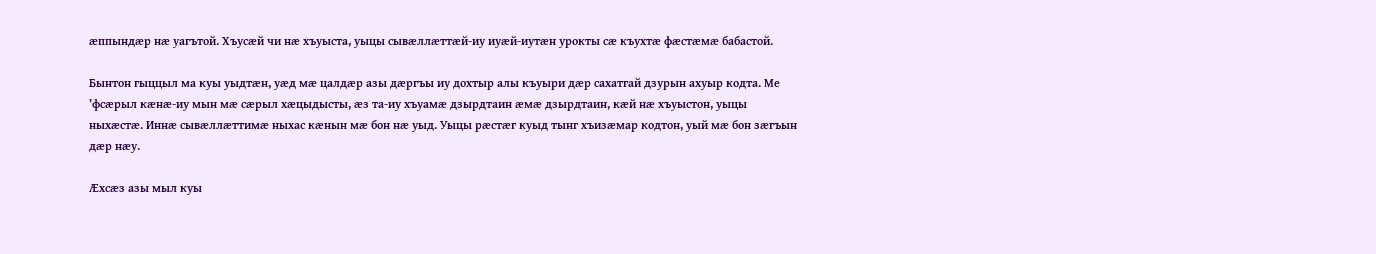ӕппындӕр нӕ уагътой. Хъусӕй чи нӕ хъуыста, уыцы сывӕллӕттӕй-иу иуӕй-иутӕн урокты сӕ къухтӕ фӕстӕмӕ бабастой.

Бынтон гыццыл ма куы уыдтӕн, уӕд мӕ цалдӕр азы дӕргъы иу дохтыр алы къуыри дӕр сахатгай дзурын ахуыр кодта. Ме ’фсӕрыл кӕнӕ-иу мын мӕ сӕрыл хӕцыдысты, ӕз та-иу хъуамӕ дзырдтаин ӕмӕ дзырдтаин, кӕй нӕ хъуыстон, уыцы ныхӕстӕ. Иннӕ сывӕллӕттимӕ ныхас кӕнын мӕ бон нӕ уыд. Уыцы рӕстӕг куыд тынг хъизӕмар кодтон, уый мӕ бон зӕгъын дӕр нӕу.

Ӕхсӕз азы мыл куы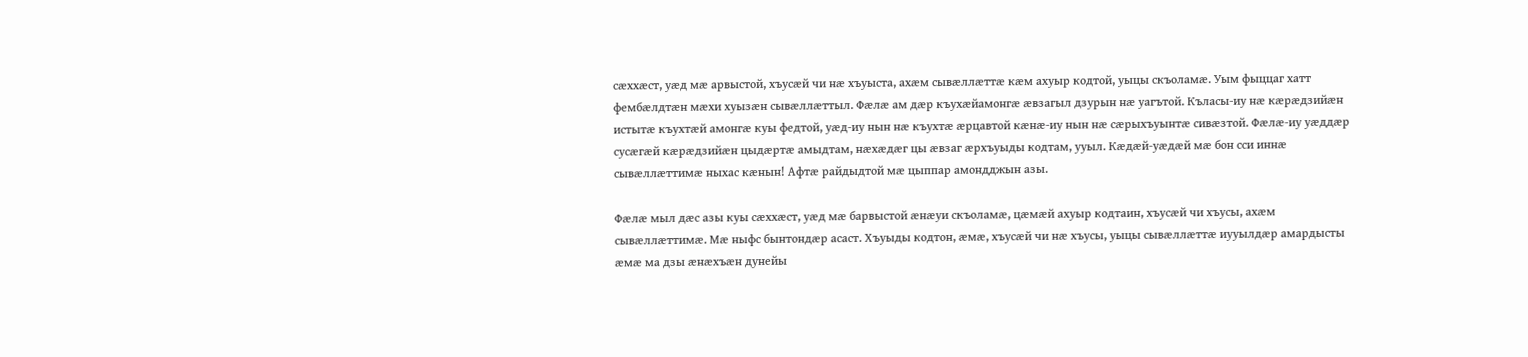сӕххӕст, уӕд мӕ арвыстой, хъусӕй чи нӕ хъуыста, ахӕм сывӕллӕттӕ кӕм ахуыр кодтой, уыцы скъоламӕ. Уым фыццаг хатт фембӕлдтӕн мӕхи хуызӕн сывӕллӕттыл. Фӕлӕ ам дӕр къухӕйамонгӕ ӕвзагыл дзурын нӕ уагътой. Къласы-иу нӕ кӕрӕдзийӕн истытӕ къухтӕй амонгӕ куы федтой, уӕд-иу нын нӕ къухтӕ ӕрцавтой кӕнӕ-иу нын нӕ сӕрыхъуынтӕ сивӕзтой. Фӕлӕ-иу уӕддӕр сусӕгӕй кӕрӕдзийӕн цыдӕртӕ амыдтам, нӕхӕдӕг цы ӕвзаг ӕрхъуыды кодтам, ууыл. Кӕдӕй-уӕдӕй мӕ бон сси иннӕ сывӕллӕттимӕ ныхас кӕнын! Афтӕ райдыдтой мӕ цыппар амондджын азы.

Фӕлӕ мыл дӕс азы куы сӕххӕст, уӕд мӕ барвыстой ӕнӕуи скъоламӕ, цӕмӕй ахуыр кодтаин, хъусӕй чи хъусы, ахӕм сывӕллӕттимӕ. Мӕ ныфс бынтондӕр асаст. Хъуыды кодтон, ӕмӕ, хъусӕй чи нӕ хъусы, уыцы сывӕллӕттӕ иууылдӕр амардысты ӕмӕ ма дзы ӕнӕхъӕн дунейы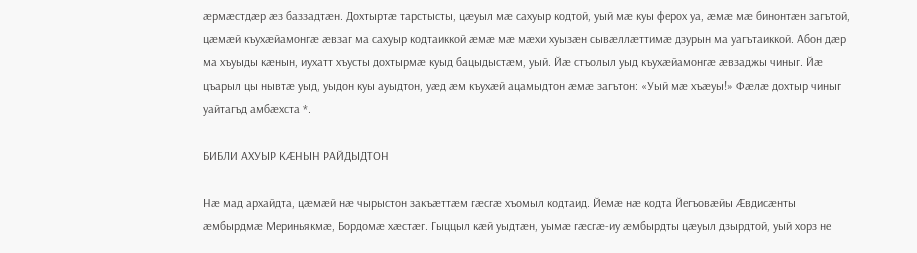ӕрмӕстдӕр ӕз баззадтӕн. Дохтыртӕ тарстысты, цӕуыл мӕ сахуыр кодтой, уый мӕ куы ферох уа, ӕмӕ мӕ бинонтӕн загътой, цӕмӕй къухӕйамонгӕ ӕвзаг ма сахуыр кодтаиккой ӕмӕ мӕ мӕхи хуызӕн сывӕллӕттимӕ дзурын ма уагътаиккой. Абон дӕр ма хъуыды кӕнын, иухатт хъусты дохтырмӕ куыд бацыдыстӕм, уый. Йӕ стъолыл уыд къухӕйамонгӕ ӕвзаджы чиныг. Йӕ цъарыл цы нывтӕ уыд, уыдон куы ауыдтон, уӕд ӕм къухӕй ацамыдтон ӕмӕ загътон: «Уый мӕ хъӕуы!» Фӕлӕ дохтыр чиныг уайтагъд амбӕхста *.

БИБЛИ АХУЫР КӔНЫН РАЙДЫДТОН

Нӕ мад архайдта, цӕмӕй нӕ чырыстон закъӕттӕм гӕсгӕ хъомыл кодтаид. Йемӕ нӕ кодта Йегъовӕйы Ӕвдисӕнты ӕмбырдмӕ Мериньякмӕ, Бордомӕ хӕстӕг. Гыццыл кӕй уыдтӕн, уымӕ гӕсгӕ-иу ӕмбырдты цӕуыл дзырдтой, уый хорз не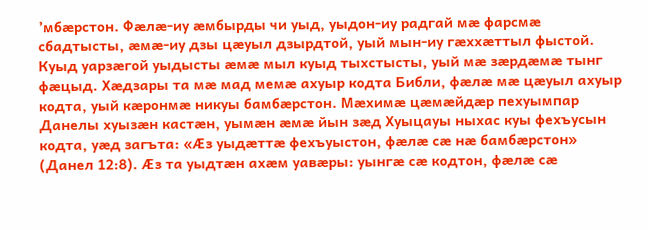’мбӕрстон. Фӕлӕ-иу ӕмбырды чи уыд, уыдон-иу радгай мӕ фарсмӕ сбадтысты, ӕмӕ-иу дзы цӕуыл дзырдтой, уый мын-иу гӕххӕттыл фыстой. Куыд уарзӕгой уыдысты ӕмӕ мыл куыд тыхстысты, уый мӕ зӕрдӕмӕ тынг фӕцыд. Хӕдзары та мӕ мад мемӕ ахуыр кодта Библи, фӕлӕ мӕ цӕуыл ахуыр кодта, уый кӕронмӕ никуы бамбӕрстон. Мӕхимӕ цӕмӕйдӕр пехуымпар Данелы хуызӕн кастӕн, уымӕн ӕмӕ йын зӕд Хуыцауы ныхас куы фехъусын кодта, уӕд загъта: «Ӕз уыдӕттӕ фехъуыстон, фӕлӕ сӕ нӕ бамбӕрстон» (Данел 12:8). Ӕз та уыдтӕн ахӕм уавӕры: уынгӕ сӕ кодтон, фӕлӕ сӕ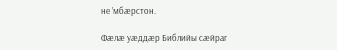не ’мбӕрстон.

Фӕлӕ уӕддӕр Библийы сӕйраг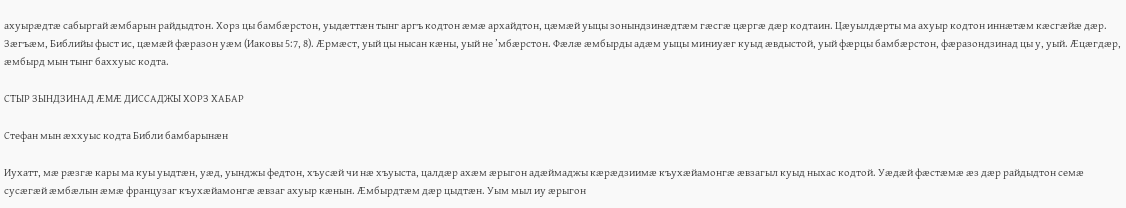ахуырӕдтӕ сабыргай ӕмбарын райдыдтон. Хорз цы бамбӕрстон, уыдӕттӕн тынг аргъ кодтон ӕмӕ архайдтон, цӕмӕй уыцы зонындзинӕдтӕм гӕсгӕ цӕргӕ дӕр кодтаин. Цӕуылдӕрты ма ахуыр кодтон иннӕтӕм кӕсгӕйӕ дӕр. Зӕгъӕм, Библийы фыст ис, цӕмӕй фӕразон уӕм (Иаковы 5:7, 8). Ӕрмӕст, уый цы нысан кӕны, уый не ’мбӕрстон. Фӕлӕ ӕмбырды адӕм уыцы миниуӕг куыд ӕвдыстой, уый фӕрцы бамбӕрстон, фӕразондзинад цы у, уый. Ӕцӕгдӕр, ӕмбырд мын тынг баххуыс кодта.

СТЫР ЗЫНДЗИНАД ӔМӔ ДИССАДЖЫ ХОРЗ ХАБАР

Стефан мын ӕххуыс кодта Библи бамбарынӕн

Иухатт, мӕ рӕзгӕ кары ма куы уыдтӕн, уӕд, уынджы федтон, хъусӕй чи нӕ хъуыста, цалдӕр ахӕм ӕрыгон адӕймаджы кӕрӕдзиимӕ къухӕйамонгӕ ӕвзагыл куыд ныхас кодтой. Уӕдӕй фӕстӕмӕ ӕз дӕр райдыдтон семӕ сусӕгӕй ӕмбӕлын ӕмӕ французаг къухӕйамонгӕ ӕвзаг ахуыр кӕнын. Ӕмбырдтӕм дӕр цыдтӕн. Уым мыл иу ӕрыгон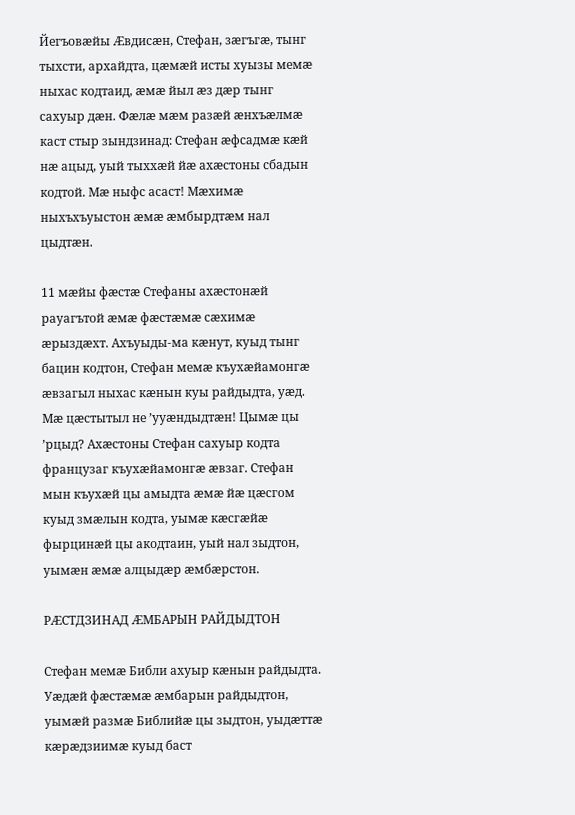Йегъовӕйы Ӕвдисӕн, Стефан, зӕгъгӕ, тынг тыхсти, архайдта, цӕмӕй исты хуызы мемӕ ныхас кодтаид, ӕмӕ йыл ӕз дӕр тынг сахуыр дӕн. Фӕлӕ мӕм разӕй ӕнхъӕлмӕ каст стыр зындзинад: Стефан ӕфсадмӕ кӕй нӕ ацыд, уый тыххӕй йӕ ахӕстоны сбадын кодтой. Мӕ ныфс асаст! Мӕхимӕ ныхъхъуыстон ӕмӕ ӕмбырдтӕм нал цыдтӕн.

11 мӕйы фӕстӕ Стефаны ахӕстонӕй рауагътой ӕмӕ фӕстӕмӕ сӕхимӕ ӕрыздӕхт. Ахъуыды-ма кӕнут, куыд тынг бацин кодтон, Стефан мемӕ къухӕйамонгӕ ӕвзагыл ныхас кӕнын куы райдыдта, уӕд. Мӕ цӕстытыл не ’ууӕндыдтӕн! Цымӕ цы ’рцыд? Ахӕстоны Стефан сахуыр кодта французаг къухӕйамонгӕ ӕвзаг. Стефан мын къухӕй цы амыдта ӕмӕ йӕ цӕсгом куыд змӕлын кодта, уымӕ кӕсгӕйӕ фырцинӕй цы акодтаин, уый нал зыдтон, уымӕн ӕмӕ алцыдӕр ӕмбӕрстон.

РӔСТДЗИНАД ӔМБАРЫН РАЙДЫДТОН

Стефан мемӕ Библи ахуыр кӕнын райдыдта. Уӕдӕй фӕстӕмӕ ӕмбарын райдыдтон, уымӕй размӕ Библийӕ цы зыдтон, уыдӕттӕ кӕрӕдзиимӕ куыд баст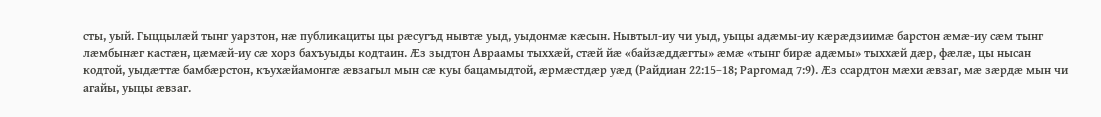сты, уый. Гыццылӕй тынг уарзтон, нӕ публикациты цы рӕсугъд нывтӕ уыд, уыдонмӕ кӕсын. Нывтыл-иу чи уыд, уыцы адӕмы-иу кӕрӕдзиимӕ барстон ӕмӕ-иу сӕм тынг лӕмбынӕг кастӕн, цӕмӕй-иу сӕ хорз бахъуыды кодтаин. Ӕз зыдтон Авраамы тыххӕй, стӕй йӕ «байзӕддӕгты» ӕмӕ «тынг бирӕ адӕмы» тыххӕй дӕр, фӕлӕ, цы нысан кодтой, уыдӕттӕ бамбӕрстон, къухӕйамонгӕ ӕвзагыл мын сӕ куы бацамыдтой, ӕрмӕстдӕр уӕд (Райдиан 22:15–18; Раргомад 7:9). Ӕз ссардтон мӕхи ӕвзаг, мӕ зӕрдӕ мын чи агайы, уыцы ӕвзаг.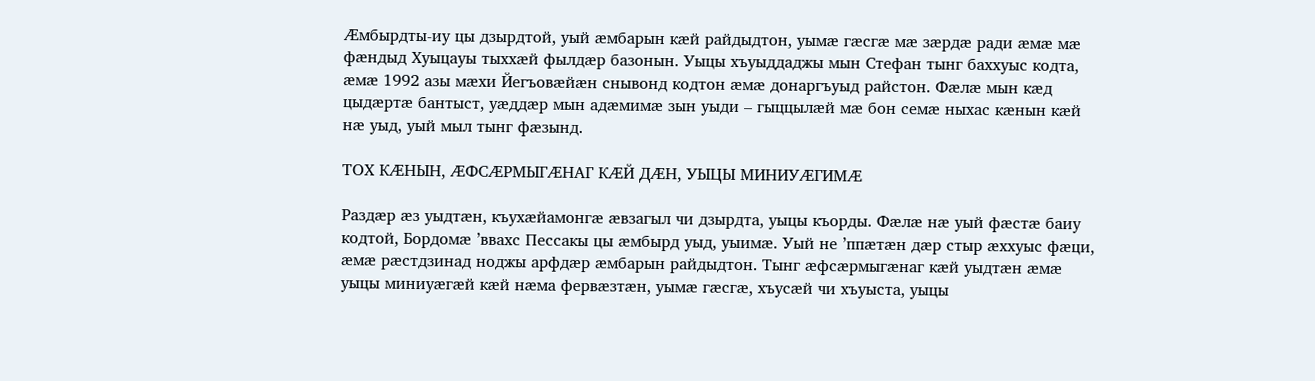Ӕмбырдты-иу цы дзырдтой, уый ӕмбарын кӕй райдыдтон, уымӕ гӕсгӕ мӕ зӕрдӕ ради ӕмӕ мӕ фӕндыд Хуыцауы тыххӕй фылдӕр базонын. Уыцы хъуыддаджы мын Стефан тынг баххуыс кодта, ӕмӕ 1992 азы мӕхи Йегъовӕйӕн снывонд кодтон ӕмӕ донаргъуыд райстон. Фӕлӕ мын кӕд цыдӕртӕ бантыст, уӕддӕр мын адӕмимӕ зын уыди – гыццылӕй мӕ бон семӕ ныхас кӕнын кӕй нӕ уыд, уый мыл тынг фӕзынд.

ТОХ КӔНЫН, ӔФСӔРМЫГӔНАГ КӔЙ ДӔН, УЫЦЫ МИНИУӔГИМӔ

Раздӕр ӕз уыдтӕн, къухӕйамонгӕ ӕвзагыл чи дзырдта, уыцы къорды. Фӕлӕ нӕ уый фӕстӕ баиу кодтой, Бордомӕ ’ввахс Пессакы цы ӕмбырд уыд, уыимӕ. Уый не ’ппӕтӕн дӕр стыр ӕххуыс фӕци, ӕмӕ рӕстдзинад ноджы арфдӕр ӕмбарын райдыдтон. Тынг ӕфсӕрмыгӕнаг кӕй уыдтӕн ӕмӕ уыцы миниуӕгӕй кӕй нӕма фервӕзтӕн, уымӕ гӕсгӕ, хъусӕй чи хъуыста, уыцы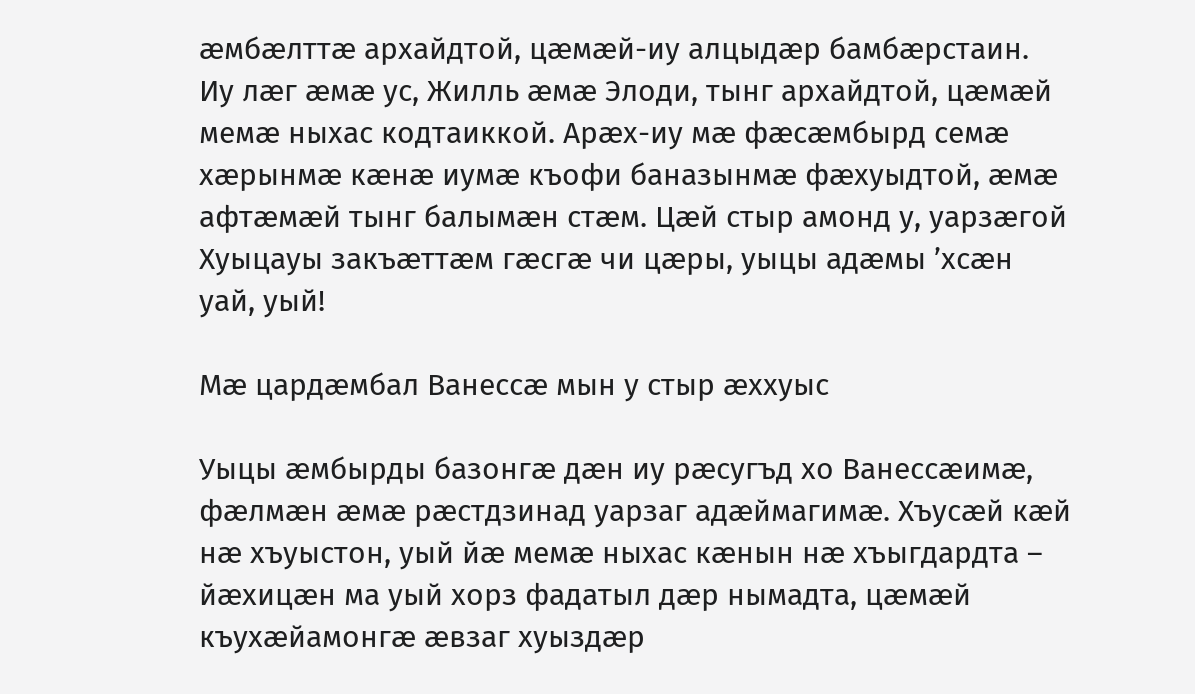ӕмбӕлттӕ архайдтой, цӕмӕй-иу алцыдӕр бамбӕрстаин. Иу лӕг ӕмӕ ус, Жилль ӕмӕ Элоди, тынг архайдтой, цӕмӕй мемӕ ныхас кодтаиккой. Арӕх-иу мӕ фӕсӕмбырд семӕ хӕрынмӕ кӕнӕ иумӕ къофи баназынмӕ фӕхуыдтой, ӕмӕ афтӕмӕй тынг балымӕн стӕм. Цӕй стыр амонд у, уарзӕгой Хуыцауы закъӕттӕм гӕсгӕ чи цӕры, уыцы адӕмы ’хсӕн уай, уый!

Мӕ цардӕмбал Ванессӕ мын у стыр ӕххуыс

Уыцы ӕмбырды базонгӕ дӕн иу рӕсугъд хо Ванессӕимӕ, фӕлмӕн ӕмӕ рӕстдзинад уарзаг адӕймагимӕ. Хъусӕй кӕй нӕ хъуыстон, уый йӕ мемӕ ныхас кӕнын нӕ хъыгдардта – йӕхицӕн ма уый хорз фадатыл дӕр нымадта, цӕмӕй къухӕйамонгӕ ӕвзаг хуыздӕр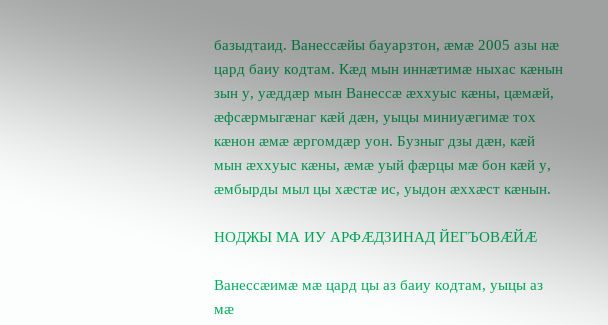базыдтаид. Ванессӕйы бауарзтон, ӕмӕ 2005 азы нӕ цард баиу кодтам. Кӕд мын иннӕтимӕ ныхас кӕнын зын у, уӕддӕр мын Ванессӕ ӕххуыс кӕны, цӕмӕй, ӕфсӕрмыгӕнаг кӕй дӕн, уыцы миниуӕгимӕ тох кӕнон ӕмӕ ӕргомдӕр уон. Бузныг дзы дӕн, кӕй мын ӕххуыс кӕны, ӕмӕ уый фӕрцы мӕ бон кӕй у, ӕмбырды мыл цы хӕстӕ ис, уыдон ӕххӕст кӕнын.

НОДЖЫ МА ИУ АРФӔДЗИНАД ЙЕГЪОВӔЙӔ

Ванессӕимӕ мӕ цард цы аз баиу кодтам, уыцы аз мӕ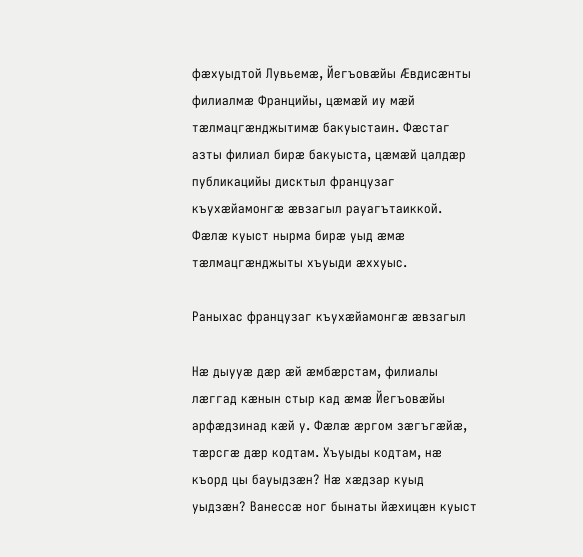фӕхуыдтой Лувьемӕ, Йегъовӕйы Ӕвдисӕнты филиалмӕ Францийы, цӕмӕй иу мӕй тӕлмацгӕнджытимӕ бакуыстаин. Фӕстаг азты филиал бирӕ бакуыста, цӕмӕй цалдӕр публикацийы дисктыл французаг къухӕйамонгӕ ӕвзагыл рауагътаиккой. Фӕлӕ куыст нырма бирӕ уыд ӕмӕ тӕлмацгӕнджыты хъуыди ӕххуыс.

Раныхас французаг къухӕйамонгӕ ӕвзагыл

Нӕ дыууӕ дӕр ӕй ӕмбӕрстам, филиалы лӕггад кӕнын стыр кад ӕмӕ Йегъовӕйы арфӕдзинад кӕй у. Фӕлӕ ӕргом зӕгъгӕйӕ, тӕрсгӕ дӕр кодтам. Хъуыды кодтам, нӕ къорд цы бауыдзӕн? Нӕ хӕдзар куыд уыдзӕн? Ванессӕ ног бынаты йӕхицӕн куыст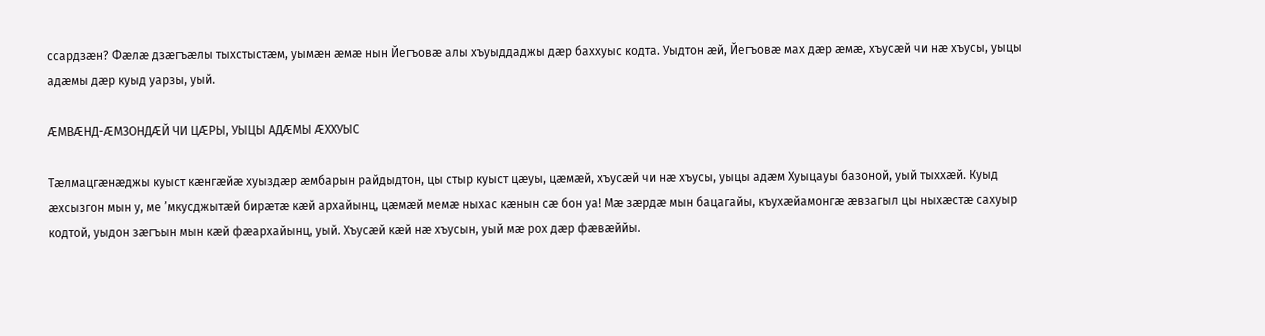ссардзӕн? Фӕлӕ дзӕгъӕлы тыхстыстӕм, уымӕн ӕмӕ нын Йегъовӕ алы хъуыддаджы дӕр баххуыс кодта. Уыдтон ӕй, Йегъовӕ мах дӕр ӕмӕ, хъусӕй чи нӕ хъусы, уыцы адӕмы дӕр куыд уарзы, уый.

ӔМВӔНД-ӔМЗОНДӔЙ ЧИ ЦӔРЫ, УЫЦЫ АДӔМЫ ӔХХУЫС

Тӕлмацгӕнӕджы куыст кӕнгӕйӕ хуыздӕр ӕмбарын райдыдтон, цы стыр куыст цӕуы, цӕмӕй, хъусӕй чи нӕ хъусы, уыцы адӕм Хуыцауы базоной, уый тыххӕй. Куыд ӕхсызгон мын у, ме ’мкусджытӕй бирӕтӕ кӕй архайынц, цӕмӕй мемӕ ныхас кӕнын сӕ бон уа! Мӕ зӕрдӕ мын бацагайы, къухӕйамонгӕ ӕвзагыл цы ныхӕстӕ сахуыр кодтой, уыдон зӕгъын мын кӕй фӕархайынц, уый. Хъусӕй кӕй нӕ хъусын, уый мӕ рох дӕр фӕвӕййы.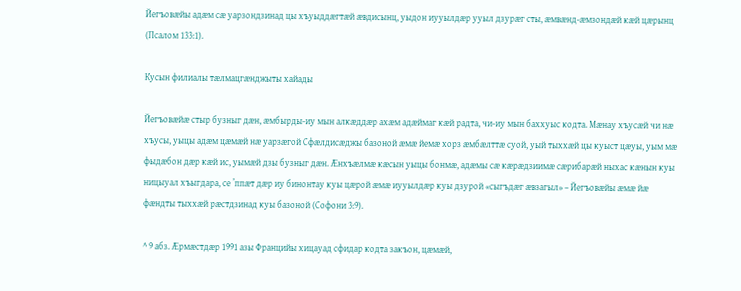Йегъовӕйы адӕм сӕ уарзондзинад цы хъуыддӕгтӕй ӕвдисынц, уыдон иууылдӕр ууыл дзурӕг сты, ӕмвӕнд-ӕмзондӕй кӕй цӕрынц (Псалом 133:1).

Кусын филиалы тӕлмацгӕнджыты хайады

Йегъовӕйӕ стыр бузныг дӕн, ӕмбырды-иу мын алкӕддӕр ахӕм адӕймаг кӕй радта, чи-иу мын баххуыс кодта. Мӕнау хъусӕй чи нӕ хъусы, уыцы адӕм цӕмӕй нӕ уарзӕгой Сфӕлдисӕджы базоной ӕмӕ йемӕ хорз ӕмбӕлттӕ суой, уый тыххӕй цы куыст цӕуы, уым мӕ фыдӕбон дӕр кӕй ис, уымӕй дзы бузныг дӕн. Ӕнхъӕлмӕ кӕсын уыцы бонмӕ, адӕмы сӕ кӕрӕдзиимӕ сӕрибарӕй ныхас кӕнын куы ницыуал хъыгдара, се ’ппӕт дӕр иу бинонтау куы цӕрой ӕмӕ иууылдӕр куы дзурой «сыгъдӕг ӕвзагыл» – Йегъовӕйы ӕмӕ йӕ фӕндты тыххӕй рӕстдзинад куы базоной (Софони 3:9).

^ 9 абз. Ӕрмӕстдӕр 1991 азы Францийы хицауад сфидар кодта закъон, цӕмӕй,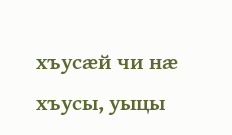хъусӕй чи нӕ хъусы, уыцы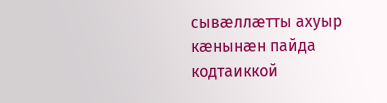сывӕллӕтты ахуыр кӕнынӕн пайда кодтаиккой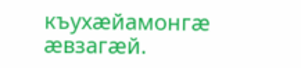къухӕйамонгӕ ӕвзагӕй.